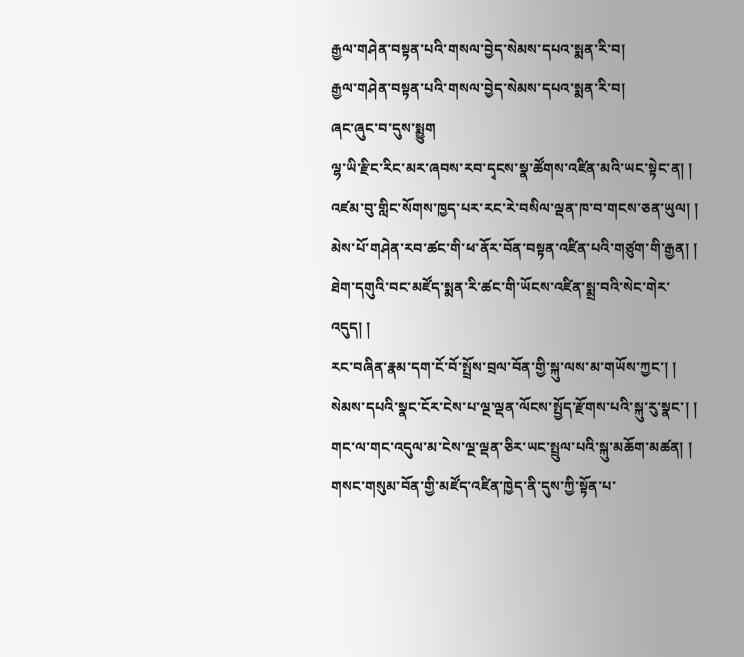རྒྱལ་གཤེན་བསྟན་པའི་གསལ་བྱེད་སེམས་དཔའ་སྨན་རི་བ།
རྒྱལ་གཤེན་བསྟན་པའི་གསལ་བྱེད་སེམས་དཔའ་སྨན་རི་བ།
ཞང་ཞུང་བ་དུས་སྨྱུག
ལྷ་ཡི་རྫིང་རིང་མར་ཞབས་རབ་དྭངས་སྣ་ཚོགས་འཛིན་མའི་ཡང་སྟེང་ན། །
འཛམ་བུ་གླིང་སོགས་ཁྱད་པར་རང་རེ་བསིལ་ལྡན་ཁ་བ་གངས་ཅན་ཡུལ། །
མེས་པོ་གཤེན་རབ་ཚང་གི་ཕ་ནོར་བོན་བསྟན་འཛིན་པའི་གཙུག་གི་རྒྱན། །
ཐེག་དགུའི་བང་མཛོད་སྨན་རི་ཚང་གི་ཡོངས་འཛིན་སྨྲ་བའི་སེང་གེར་འདུད། །
རང་བཞིན་རྣམ་དག་ངོ་བོ་སྤྲོས་བྲལ་བོན་གྱི་སྐུ་ལས་མ་གཡོས་ཀྱང་། །
སེམས་དཔའི་སྣང་ངོར་ངེས་པ་ལྔ་ལྡན་ལོངས་སྤྱོད་རྫོགས་པའི་སྐུ་རུ་སྣང་། །
གང་ལ་གང་འདུལ་མ་ངེས་ལྔ་ལྡན་ཅིར་ཡང་སྤྲུལ་པའི་སྐུ་མཆོག་མཚན། །
གསང་གསུམ་བོན་གྱི་མཛོད་འཛིན་ཁྱེད་ནི་དུས་ཀྱི་སྟོན་པ་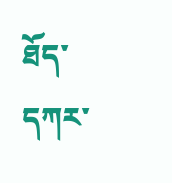ཐོད་དཀར་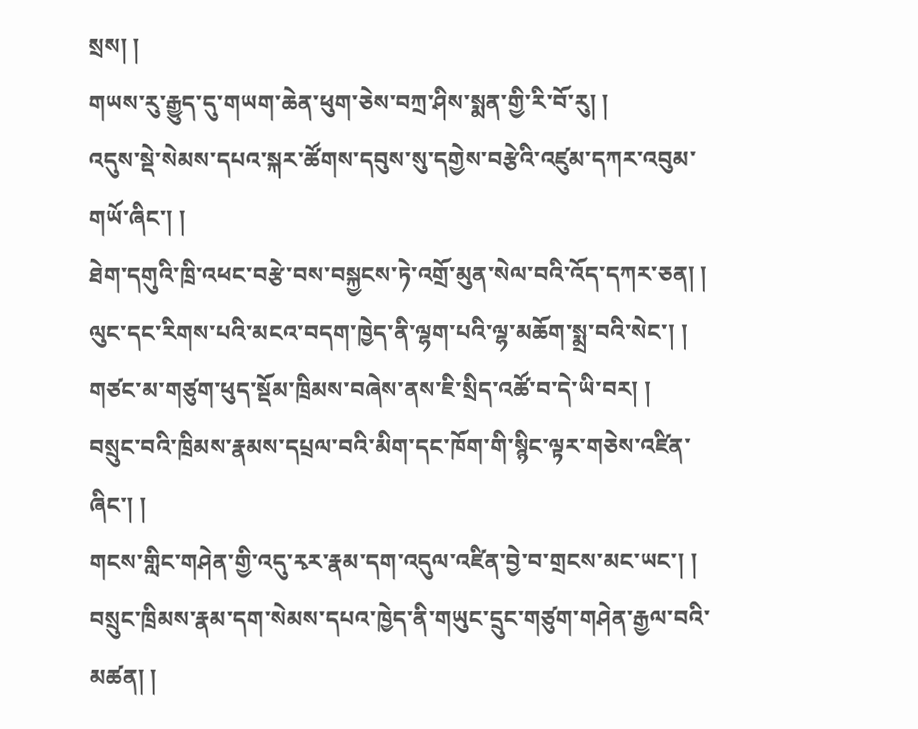སྲས། །
གཡས་རུ་རྒྱུད་དུ་གཡག་ཆེན་ཕུག་ཅེས་བཀྲ་ཤིས་སྨན་གྱི་རི་བོ་རུ། །
འདུས་སྡེ་སེམས་དཔའ་སྐར་ཚོགས་དབུས་སུ་དགྱེས་བརྩེའི་འཛུམ་དཀར་འབུམ་གཡོ་ཞིང་། །
ཐེག་དགུའི་ཁྲི་འཕང་བརྩེ་བས་བསྐྱངས་ཏེ་འགྲོ་མུན་སེལ་བའི་འོད་དཀར་ཅན། །
ལུང་དང་རིགས་པའི་མངའ་བདག་ཁྱེད་ནི་ལྷག་པའི་ལྷ་མཆོག་སྨྲ་བའི་སེང་། །
གཙང་མ་གཙུག་ཕུད་སྡོམ་ཁྲིམས་བཞེས་ནས་ཇི་སྲིད་འཚོ་བ་དེ་ཡི་བར། །
བསྲུང་བའི་ཁྲིམས་རྣམས་དཔྲལ་བའི་མིག་དང་ཁོག་གི་སྙིང་ལྟར་གཅེས་འཛིན་ཞིང་། །
གངས་གླིང་གཤེན་གྱི་འདུ་རྭར་རྣམ་དག་འདུལ་འཛིན་བྱེ་བ་གྲངས་མང་ཡང་། །
བསྲུང་ཁྲིམས་རྣམ་དག་སེམས་དཔའ་ཁྱེད་ནི་གཡུང་དྲུང་གཙུག་གཤེན་རྒྱལ་བའི་མཚན། །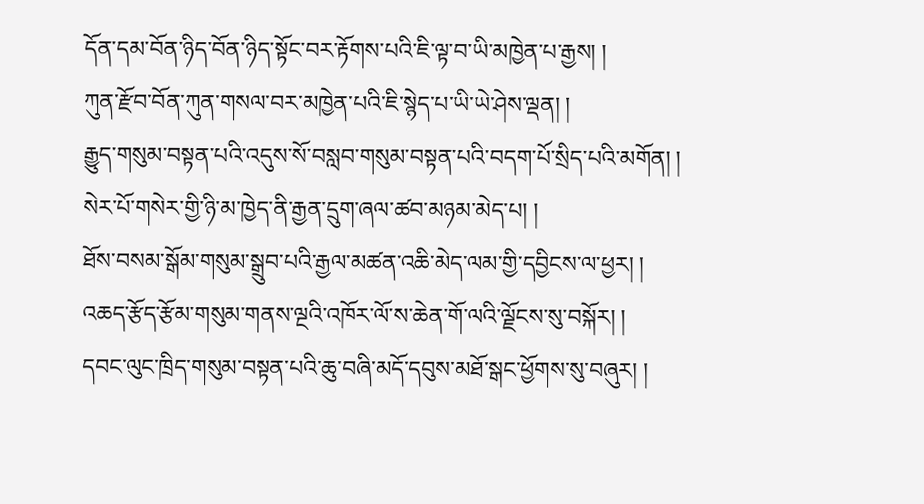དོན་དམ་བོན་ཉིད་བོན་ཉིད་སྟོང་བར་རྟོགས་པའི་ཇི་ལྟ་བ་ཡི་མཁྱེན་པ་རྒྱས། །
ཀུན་རྫོབ་བོན་ཀུན་གསལ་བར་མཁྱེན་པའི་ཇི་སྙེད་པ་ཡི་ཡེ་ཤེས་ལྡན། །
རྒྱུད་གསུམ་བསྟན་པའི་འདུས་སོ་བསླབ་གསུམ་བསྟན་པའི་བདག་པོ་སྲིད་པའི་མགོན། །
སེར་པོ་གསེར་གྱི་ཉི་མ་ཁྱེད་ནི་རྒྱན་དྲུག་ཞལ་ཚབ་མཉམ་མེད་པ། །
ཐོས་བསམ་སྒོམ་གསུམ་སྒྲུབ་པའི་རྒྱལ་མཚན་འཆི་མེད་ལམ་གྱི་དབྱིངས་ལ་ཕྱར། །
འཆད་རྩོད་རྩོམ་གསུམ་གནས་ལྔའི་འཁོར་ལོ་ས་ཆེན་གོ་ལའི་ལྗོངས་སུ་བསྐོར། །
དབང་ལུང་ཁྲིད་གསུམ་བསྟན་པའི་ཆུ་བཞི་མདོ་དབུས་མཐོ་སྒང་ཕྱོགས་སུ་བཞུར། །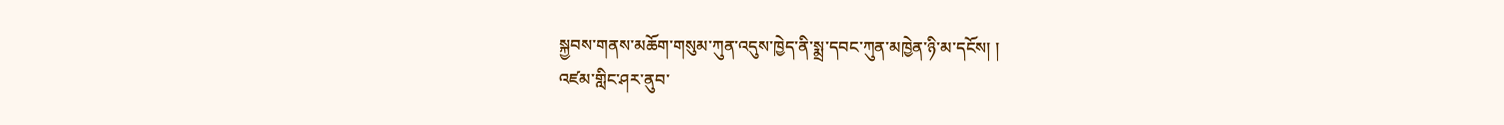སྐྱབས་གནས་མཆོག་གསུམ་ཀུན་འདུས་ཁྱེད་ནི་སྨྲ་དབང་ཀུན་མཁྱེན་ཉི་མ་དངོས། །
འཛམ་གླིང་ཤར་ནུབ་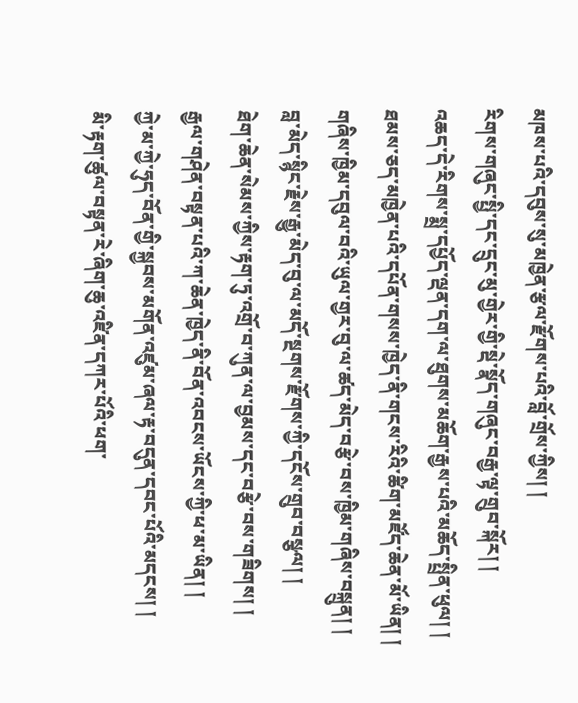མཁས་པའི་དབུས་སུ་མཁྱེན་རྩལ་རྫོགས་པའི་བློ་གྲོས་ཀྱིས། །
རིགས་གཞུང་སྤྱི་དང་དྲུང་མུ་གྱེར་གྱི་སྡེ་སྣོད་གཞུང་བརྒྱ་ལྟ་གྲུབ་སྐོར། །
འཆད་དེ་རིགས་སྨྲ་དཔྱོད་ལྡན་དག་ལ་ཐུགས་མཆོག་རྒྱས་པའི་མཆོད་སྤྲིན་ཕུལ། །
ཐམས་ཅད་མཁྱེན་པའི་དཔོན་གསས་ཁྱེད་ནི་གངས་རིའི་ཚིག་མཛོད་ཆེན་མོ་ཡིན། །
གཞིས་ཁྱིམ་དབུལ་བའི་ཡུལ་གྱར་བུ་ལ་ཚད་མེད་བརྩེ་བས་ཁྱིམ་གཞིས་བསྐྲུན། །
བླ་མེད་སྙིང་རྗེས་རྒྱུ་མེད་བུ་ལ་མདོ་སྔགས་རྫོགས་ཀྱི་དངོས་གྲུབ་བསྩལ། །
ཐེག་ཆེན་སེམས་ཀྱིས་རྟག་ཏུ་འགྲོ་བ་ཀུན་ལ་བྱམས་དང་བརྩེ་བས་གཟིགས། །
རྒྱལ་གཤེན་བསྟན་པའི་ཀ་ཆེན་ཁྱེད་ནི་བོན་འབངས་ཡོངས་ཀྱི་ཕ་མ་ཡིན། །
ཀྱེ་མ་ཀྱེ་ཧུད་བོན་གྱི་སྐྱབས་མགོན་འཛུམ་ཞལ་རྟ་བདུན་དབང་པོའི་མདངས། །
མི་རྟག་ཚུལ་བསྟན་རེ་ཞིག་ཆུ་འཛིན་དཀར་པོའི་ཕག་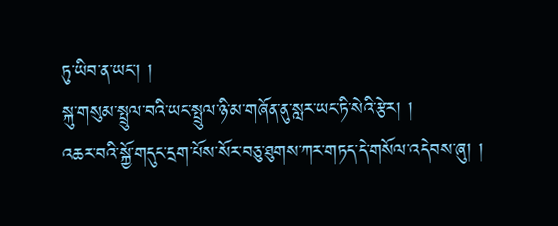ཏུ་ཡིབ་ན་ཡང་། །
སྐུ་གསུམ་སྤྲུལ་བའི་ཡང་སྤྲུལ་ཉི་མ་གཞོན་ནུ་སླར་ཡང་ཏི་སེའི་རྩེར། །
འཆར་བའི་སྐྱོ་གདུང་དྲག་པོས་སོར་བཅུ་ཐུགས་ཀར་གཏད་དེ་གསོལ་འདེབས་ཞུ། །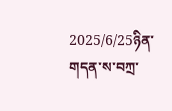2025/6/25ཉིན་གདན་ས་བཀྲ་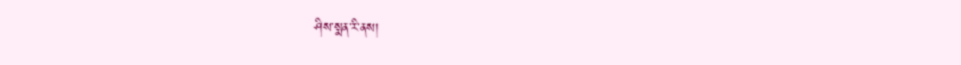ཤིས་སྨན་རི་ནས།